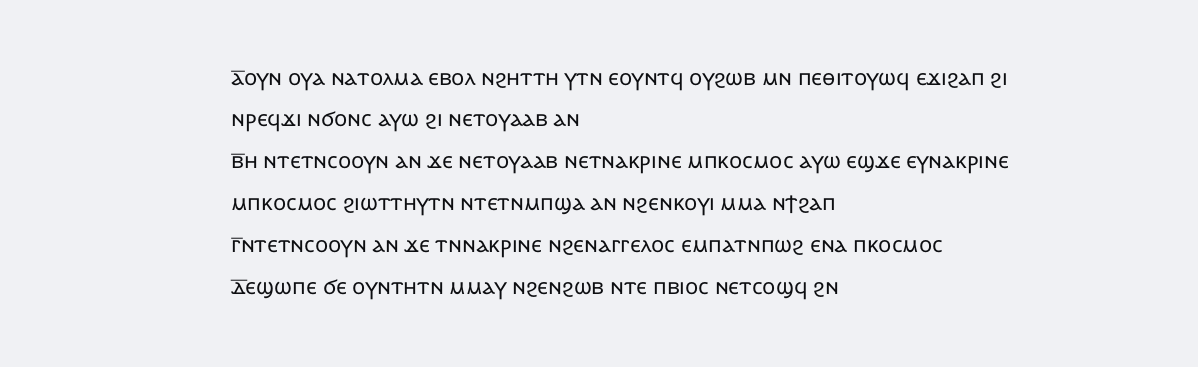ⲁ̅ⲟⲩⲛ ⲟⲩⲁ ⲛⲁⲧⲟⲗⲙⲁ ⲉⲃⲟⲗ ⲛϩⲏⲧⲧⲏ ⲩⲧⲛ ⲉⲟⲩⲛⲧϥ ⲟⲩϩⲱⲃ ⲙⲛ ⲡⲉⲑⲓⲧⲟⲩⲱϥ ⲉϫⲓϩⲁⲡ ϩⲓ ⲛⲣⲉϥϫⲓ ⲛϭⲟⲛⲥ ⲁⲩⲱ ϩⲓ ⲛⲉⲧⲟⲩⲁⲁⲃ ⲁⲛ
ⲃ̅ⲏ ⲛⲧⲉⲧⲛⲥⲟⲟⲩⲛ ⲁⲛ ϫⲉ ⲛⲉⲧⲟⲩⲁⲁⲃ ⲛⲉⲧⲛⲁⲕⲣⲓⲛⲉ ⲙⲡⲕⲟⲥⲙⲟⲥ ⲁⲩⲱ ⲉϣϫⲉ ⲉⲩⲛⲁⲕⲣⲓⲛⲉ ⲙⲡⲕⲟⲥⲙⲟⲥ ϩⲓⲱⲧⲧⲏⲩⲧⲛ ⲛⲧⲉⲧⲛⲙⲡϣⲁ ⲁⲛ ⲛϩⲉⲛⲕⲟⲩⲓ ⲙⲙⲁ ⲛϯϩⲁⲡ
ⲅ̅ⲛⲧⲉⲧⲛⲥⲟⲟⲩⲛ ⲁⲛ ϫⲉ ⲧⲛⲛⲁⲕⲣⲓⲛⲉ ⲛϩⲉⲛⲁⲅⲅⲉⲗⲟⲥ ⲉⲙⲡⲁⲧⲛⲡⲱϩ ⲉⲛⲁ ⲡⲕⲟⲥⲙⲟⲥ
ⲇ̅ⲉϣⲱⲡⲉ ϭⲉ ⲟⲩⲛⲧⲏⲧⲛ ⲙⲙⲁⲩ ⲛϩⲉⲛϩⲱⲃ ⲛⲧⲉ ⲡⲃⲓⲟⲥ ⲛⲉⲧⲥⲟϣϥ ϩⲛ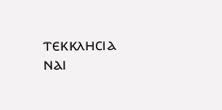ⲧⲉⲕⲕⲗⲏⲥⲓⲁ ⲛⲁⲓ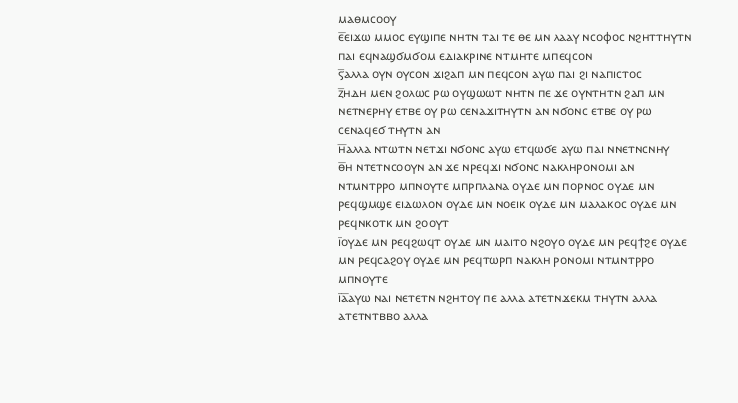ⲙⲁⲑⲙⲥⲟⲟⲩ
ⲉ̅ⲉⲓϫⲱ ⲙⲙⲟⲥ ⲉⲩϣⲓⲡⲉ ⲛⲏⲧⲛ ⲧⲁⲓ ⲧⲉ ⲑⲉ ⲙⲛ ⲗⲁⲁⲩ ⲛⲥⲟⲫⲟⲥ ⲛϩⲏⲧⲧⲏⲩⲧⲛ ⲡⲁⲓ ⲉϥⲛⲁϣϭⲙϭⲟⲙ ⲉⲇⲓⲁⲕⲣⲓⲛⲉ ⲛⲧⲙⲏⲧⲉ ⲙⲡⲉϥⲥⲟⲛ
ⲋ̅ⲁⲗⲗⲁ ⲟⲩⲛ ⲟⲩⲥⲟⲛ ϫⲓϩⲁⲡ ⲙⲛ ⲡⲉϥⲥⲟⲛ ⲁⲩⲱ ⲡⲁⲓ ϩⲓ ⲛⲁⲡⲓⲥⲧⲟⲥ
ⲍ̅ⲏⲇⲏ ⲙⲉⲛ ϩⲟⲗⲱⲥ ⲣⲱ ⲟⲩϣⲱⲱⲧ ⲛⲏⲧⲛ ⲡⲉ ϫⲉ ⲟⲩⲛⲧⲏⲧⲛ ϩⲁⲡ ⲙⲛ ⲛⲉⲧⲛⲉⲣⲏⲩ ⲉⲧⲃⲉ ⲟⲩ ⲣⲱ ⲥⲉⲛⲁϫⲓⲧⲏⲩⲧⲛ ⲁⲛ ⲛϭⲟⲛⲥ ⲉⲧⲃⲉ ⲟⲩ ⲣⲱ ⲥⲉⲛⲁϥⲉϭ ⲧⲏⲩⲧⲛ ⲁⲛ
ⲏ̅ⲁⲗⲗⲁ ⲛⲧⲱⲧⲛ ⲛⲉⲧϫⲓ ⲛϭⲟⲛⲥ ⲁⲩⲱ ⲉⲧϥⲱϭⲉ ⲁⲩⲱ ⲡⲁⲓ ⲛⲛⲉⲧⲛⲥⲛⲏⲩ
ⲑ̅ⲏ ⲛⲧⲉⲧⲛⲥⲟⲟⲩⲛ ⲁⲛ ϫⲉ ⲛⲣⲉϥϫⲓ ⲛϭⲟⲛⲥ ⲛⲁⲕⲗⲏⲣⲟⲛⲟⲙⲓ ⲁⲛ ⲛⲧⲙⲛⲧⲣⲣⲟ ⲙⲡⲛⲟⲩⲧⲉ ⲙⲡⲣⲡⲗⲁⲛⲁ ⲟⲩⲇⲉ ⲙⲛ ⲡⲟⲣⲛⲟⲥ ⲟⲩⲇⲉ ⲙⲛ ⲣⲉϥϣⲙϣⲉ ⲉⲓⲇⲱⲗⲟⲛ ⲟⲩⲇⲉ ⲙⲛ ⲛⲟⲉⲓⲕ ⲟⲩⲇⲉ ⲙⲛ ⲙⲁⲗⲁⲕⲟⲥ ⲟⲩⲇⲉ ⲙⲛ ⲣⲉϥⲛⲕⲟⲧⲕ ⲙⲛ ϩⲟⲟⲩⲧ
ⲓ̅ⲟⲩⲇⲉ ⲙⲛ ⲣⲉϥϩⲱϥⲧ ⲟⲩⲇⲉ ⲙⲛ ⲙⲁⲓⲧⲟ ⲛϩⲟⲩⲟ ⲟⲩⲇⲉ ⲙⲛ ⲣⲉϥϯϩⲉ ⲟⲩⲇⲉ ⲙⲛ ⲣⲉϥⲥⲁϩⲟⲩ ⲟⲩⲇⲉ ⲙⲛ ⲣⲉϥⲧⲱⲣⲡ ⲛⲁⲕⲗⲏ ⲣⲟⲛⲟⲙⲓ ⲛⲧⲙⲛⲧⲣⲣⲟ ⲙⲡⲛⲟⲩⲧⲉ
ⲓ̅ⲁ̅ⲁⲩⲱ ⲛⲁⲓ ⲛⲉⲧⲉⲧⲛ ⲛϩⲏⲧⲟⲩ ⲡⲉ ⲁⲗⲗⲁ ⲁⲧⲉⲧⲛϫⲉⲕⲙ ⲧⲏⲩⲧⲛ ⲁⲗⲗⲁ ⲁⲧⲉⲧⲛⲧⲃⲃⲟ ⲁⲗⲗⲁ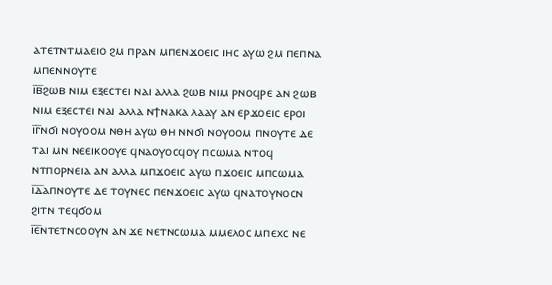ⲁⲧⲉⲧⲛⲧⲙⲁⲉⲓⲟ ϩⲙ ⲡⲣⲁⲛ ⲙⲡⲉⲛϫⲟⲉⲓⲥ ⲓⲏⲥ ⲁⲩⲱ ϩⲙ ⲡⲉⲡⲛⲁ ⲙⲡⲉⲛⲛⲟⲩⲧⲉ
ⲓ̅ⲃ̅ϩⲱⲃ ⲛⲓⲙ ⲉⲝⲉⲥⲧⲉⲓ ⲛⲁⲓ ⲁⲗⲗⲁ ϩⲱⲃ ⲛⲓⲙ ⲣⲛⲟϥⲣⲉ ⲁⲛ ϩⲱⲃ ⲛⲓⲙ ⲉⲝⲉⲥⲧⲉⲓ ⲛⲁⲓ ⲁⲗⲗⲁ ⲛϯⲛⲁⲕⲁ ⲗⲁⲁⲩ ⲁⲛ ⲉⲣϫⲟⲉⲓⲥ ⲉⲣⲟⲓ
ⲓ̅ⲅ̅ⲛϭⲓ ⲛⲟⲩⲟⲟⲙ ⲛⲑⲏ ⲁⲩⲱ ⲑⲏ ⲛⲛϭⲓ ⲛⲟⲩⲟⲟⲙ ⲡⲛⲟⲩⲧⲉ ⲇⲉ ⲧⲁⲓ ⲙⲛ ⲛⲉⲉⲓⲕⲟⲟⲩⲉ ϥⲛⲁⲟⲩⲟⲥϥⲟⲩ ⲡⲥⲱⲙⲁ ⲛⲧⲟϥ ⲛⲧⲡⲟⲣⲛⲉⲓⲁ ⲁⲛ ⲁⲗⲗⲁ ⲙⲡϫⲟⲉⲓⲥ ⲁⲩⲱ ⲡϫⲟⲉⲓⲥ ⲙⲡⲥⲱⲙⲁ
ⲓ̅ⲇ̅ⲁⲡⲛⲟⲩⲧⲉ ⲇⲉ ⲧⲟⲩⲛⲉⲥ ⲡⲉⲛϫⲟⲉⲓⲥ ⲁⲩⲱ ϥⲛⲁⲧⲟⲩⲛⲟⲥⲛ ϩⲓⲧⲛ ⲧⲉϥϭⲟⲙ
ⲓ̅ⲉ̅ⲛⲧⲉⲧⲛⲥⲟⲟⲩⲛ ⲁⲛ ϫⲉ ⲛⲉⲧⲛⲥⲱⲙⲁ ⲙⲙⲉⲗⲟⲥ ⲙⲡⲉⲭⲥ ⲛⲉ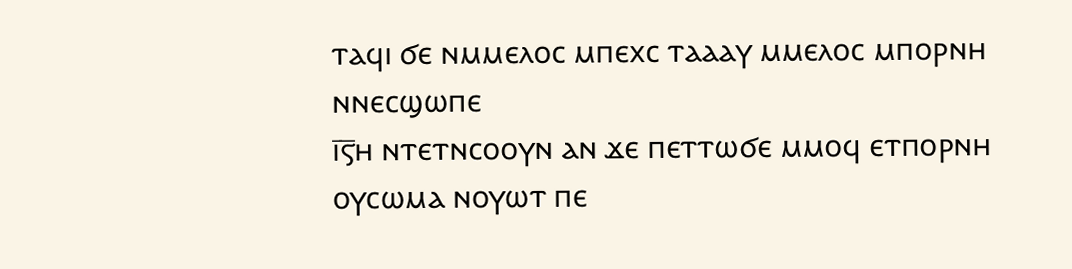ⲧⲁϥⲓ ϭⲉ ⲛⲙⲙⲉⲗⲟⲥ ⲙⲡⲉⲭⲥ ⲧⲁⲁⲁⲩ ⲙⲙⲉⲗⲟⲥ ⲙⲡⲟⲣⲛⲏ ⲛⲛⲉⲥϣⲱⲡⲉ
ⲓ̅ⲋ̅ⲏ ⲛⲧⲉⲧⲛⲥⲟⲟⲩⲛ ⲁⲛ ϫⲉ ⲡⲉⲧⲧⲱϭⲉ ⲙⲙⲟϥ ⲉⲧⲡⲟⲣⲛⲏ ⲟⲩⲥⲱⲙⲁ ⲛⲟⲩⲱⲧ ⲡⲉ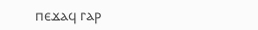ⲡⲉϫⲁϥ ⲅⲁⲣ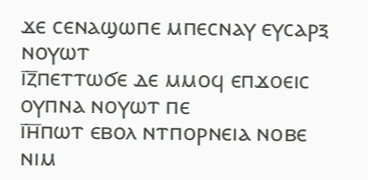ϫⲉ ⲥⲉⲛⲁϣⲱⲡⲉ ⲙⲡⲉⲥⲛⲁⲩ ⲉⲩⲥⲁⲣⲝ ⲛⲟⲩⲱⲧ
ⲓ̅ⲍ̅ⲡⲉⲧⲧⲱϭⲉ ⲇⲉ ⲙⲙⲟϥ ⲉⲡϫⲟⲉⲓⲥ ⲟⲩⲡⲛⲁ ⲛⲟⲩⲱⲧ ⲡⲉ
ⲓ̅ⲏ̅ⲡⲱⲧ ⲉⲃⲟⲗ ⲛⲧⲡⲟⲣⲛⲉⲓⲁ ⲛⲟⲃⲉ ⲛⲓⲙ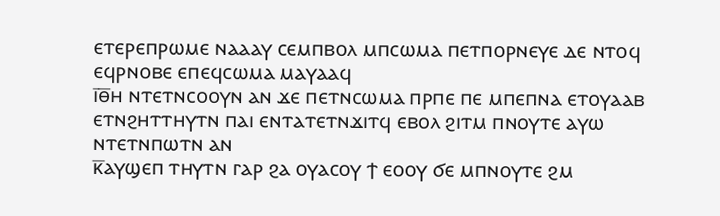ⲉⲧⲉⲣⲉⲡⲣⲱⲙⲉ ⲛⲁⲁⲁⲩ ⲥⲉⲙⲡⲃⲟⲗ ⲙⲡⲥⲱⲙⲁ ⲡⲉⲧⲡⲟⲣⲛⲉⲩⲉ ⲇⲉ ⲛⲧⲟϥ ⲉϥⲣⲛⲟⲃⲉ ⲉⲡⲉϥⲥⲱⲙⲁ ⲙⲁⲩⲁⲁϥ
ⲓ̅ⲑ̅ⲏ ⲛⲧⲉⲧⲛⲥⲟⲟⲩⲛ ⲁⲛ ϫⲉ ⲡⲉⲧⲛⲥⲱⲙⲁ ⲡⲣⲡⲉ ⲡⲉ ⲙⲡⲉⲡⲛⲁ ⲉⲧⲟⲩⲁⲁⲃ ⲉⲧⲛϩⲏⲧⲧⲏⲩⲧⲛ ⲡⲁⲓ ⲉⲛⲧⲁⲧⲉⲧⲛϫⲓⲧϥ ⲉⲃⲟⲗ ϩⲓⲧⲙ ⲡⲛⲟⲩⲧⲉ ⲁⲩⲱ ⲛⲧⲉⲧⲛⲡⲱⲧⲛ ⲁⲛ
ⲕ̅ⲁⲩϣⲉⲡ ⲧⲏⲩⲧⲛ ⲅⲁⲣ ϩⲁ ⲟⲩⲁⲥⲟⲩ ϯ ⲉⲟⲟⲩ ϭⲉ ⲙⲡⲛⲟⲩⲧⲉ ϩⲙ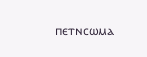ⲡⲉⲧⲛⲥⲱⲙⲁ